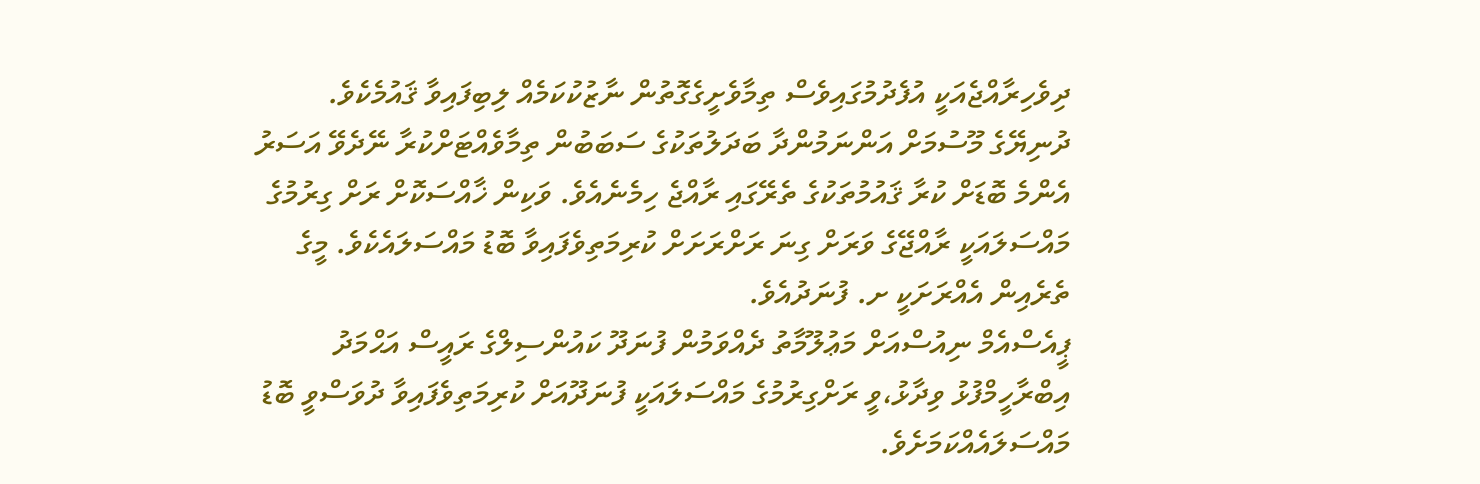ދިވެހިރާއްޖެއަކީ އުފެދުމުގައިވެސް ތިމާވެށީގެގޮތުން ނާޒުކުކަމެއް ލިބިފައިވާ ޤައުމެކެވެ. ދުނިޔޭގެ މޫސުމަށް އަންނަމުންދާ ބަދަލުތަކުގެ ސަބަބުން ތިމާވެއްޓަށްކުރާ ނޭދެވޭ އަސަރު އެންމެ ބޮޑަށް ކުރާ ޤައުމުތަކުގެ ތެރޭގައި ރާއްޖެ ހިމެނެއެވެ. ވަކިން ޚާއްސަކޮށް ރަށް ގިރުމުގެ މައްސަލައަކީ ރާއްޖޭގެ ވަރަށް ގިނަ ރަށްރަށަށް ކުރިމަތިވެފައިވާ ބޮޑު މައްސަލައެކެވެ. މީގެ ތެރެއިން އެއްރަށަކީ ށ. ފުނަދުއެވެ.
ޕީއެސްއެމް ނިއުސްއަށް މަޢުލޫމާތު ދެއްވަމުން ފުނަދޫ ކައުންސިލްގެ ރައީސް އަޙްމަދު އިބްރާހީމްފުޅު ވިދާޅު،ވީ ރަށްގިރުމުގެ މައްސަލައަކީ ފުނަދޫއަށް ކުރިމަތިވެފައިވާ ދުވަސްވީ ބޮޑު މައްސަލައެއްކަމަށެވެ.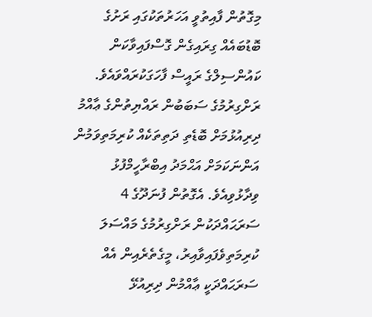މިގޮތުން ފާއިތުވީ އަހަރުތަކުގައި ރަށުގެ ބޮޑުބައެއް ގިރައިގެން ގޮސްފައިވާކަން ކައުންސިލްގެ ރައީސް ފާހަގަކުރައްވައެވެ.
ރަށްގިރުމުގެ ސަބަބުން ރައްޔިތުންގެ ޢާއްމު ދިރިއުޅުމަށް ބޮޑެތި ދަތިތަކެއް ކުރިމަތިވަމުން އަންނަކަމަށް އަޙްމަދު އިބްރާހީމްފުޅު ވިދާޅުވިއެވެ. އެގޮތުން ފުނަދޫގެ 4 ސަރަޙައްދަކުން ރަށްގިރުމުގެ މައްސަލަ ކުރިމަތިވެފައިވާއިރު، މީގެތެރެއިން އެއް ސަރަޙައްދަކީ ޢާއްމުން ދިރިއުޅޭ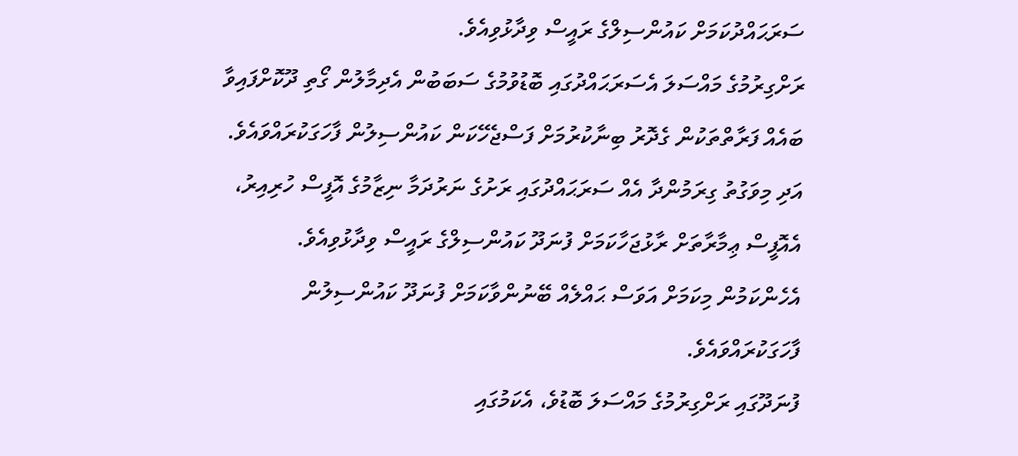ސަރަޙައްދުކަމަށް ކައުންސިލްގެ ރައީސް ވިދާޅުވިއެވެ.
ރަށްގިރުމުގެ މައްސަލަ އެސަރަޙައްދުގައި ބޮޑުވުމުގެ ސަބަބުން އެދިމާލުން ގޯތި ދޫކޮށްފައިވާ ބައެއް ފަރާތްތަކުން ގެދޮރު ބިނާކުރުމަށް ފަސްޖެހޭކަން ކައުންސިލުން ފާހަގަކުރައްވައެވެ. އަދި މިވަގުތު ގިރަމުންދާ އެއް ސަރަޙައްދުގައި ރަށުގެ ނަރުދަމާ ނިޒާމުގެ އޮފީސް ހުރިއިރު، އެއޮފީސް ޢިމާރާތަށް ރާޅުޖަހާކަމަށް ފުނަދޫ ކައުންސިލްގެ ރައީސް ވިދާޅުވިއެވެ. އެހެންކަމުން މިކަމަށް އަވަސް ޙައްލެއް ބޭނުންވާކަމަށް ފުނަދޫ ކައުންސިލުން ފާހަގަކުރައްވައެވެ.
ފުނަދޫގައި ރަށްގިރުމުގެ މައްސަލަ ބޮޑުވެ، އެކަމުގައި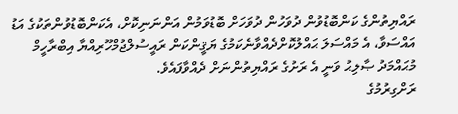ރައްޔިތުންގެ ކަންބޮޑުވުން ދުވަހުން ދުވަހަށް ބޮޑުވަމުން އަންނަނިކޮށް، އެކަންބޮޑުވުންތަކުގެ އަޑު އައްސަވާ، އެ މައްސަލަ ޙައްލުކޮށްދެއްވާނެކަމުގެ ޔަޤީންކަން ރައީސުލްޖުމްހޫރިއްޔާ އިބްރާހީމް މުޙައްމަދު ޞާލިޙު ވަނީ އެ ރަށުގެ ރައްޔިތުންނަށް ދެއްވާފައެވެ.
ރަށްގިރުމުގެ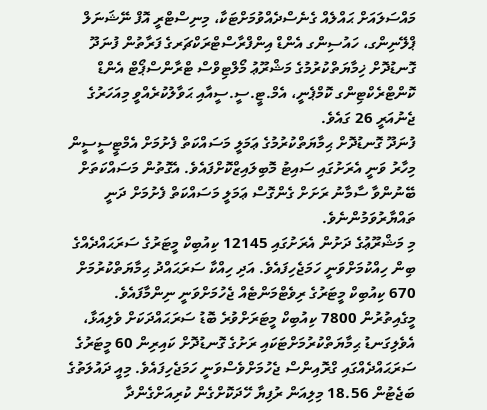މައްސަލައަށް ޙައްލެއް ގެނެސްދެއްވުމަށްޓަކާ، މިނިސްޓްރީ އޮފް ނޭޝަނަލް ޕްލޭނިންގ، ހައުސިންގ އެންޑް އިންފްރާސްޓްރަކްޗަރގެ ފަރާތުން ފުނަދޫ ގޮނޑުދޮށް ޚިމާޔަތްކުރުމުގެ މަޝްރޫޢު މޯލްޓިވްސް ޓްރާންސްޕޯޓް އެންޑް ކޮންޓްރެކްޓިންގ ކޮމްޕެނީ، އެމް.ޓީ.ސީ.ސީއާއި ޙަވާލުކުރެއްވީ މިއަހަރުގެ ޖެނުއަރީ 26 ގައެވެ.
ފުނަދޫ ގޮނޑުދޮށް ޙިމާޔަތްކުރުމުގެ ޢަމަލީ މަސައްކަތް ފެށުމަށް އެމްޓީސީސީން މިހާރު ވަނީ އެރަށުގައި ސައިޓު މޮބިލައިޒްކޮށްފައެވެ. އެގޮތުން މަސައްކަތަށް ބޭނުންވާ ސާމާނު ރަށަށް ގެންގޮސް ޢަމަލީ މަސައްކަތް ފެށުމަށް ދަނީ ތައްޔާރުވަމުންނެވެ.
މި މަޝްރޫޢުގެ ދަށުން އެރަށުގައި 12145 ކިއުބިކް މީޓަރުގެ ސަރަޙައްދެއްގެ ބިން ހިއްކުމަށްވަނީ ހަމަޖެހިފައެވެ. އަދި ހިއްކާ ސަރަޙައްދު ޙިމާޔަތްކުރުމަށް 670 ކިއުބިކް މީޓަރުގެ ރިވެޓްމަންޓެއް ޖެހުމަށްވަނީ ނިންމާފައެވެ.
މީގެއިތުރުން 7800 ކިއުބިކް މީޓަރަށްވުރެ ބޮޑު ސަރަޙައްދަކަށް ވެލިއަޅާ، އެވެލިގަނޑު ޙިމާޔަތްކުރުމަށްޓަކައި ރަށުގެ ގޮނޑުދޮށް ކައިރިން 60 މީޓަރުގެ ސަރަޙައްދެއްގައި ގްރޮއިންސް ޖެހުމަށްވެސްވަނީ ހަމަޖެހިފައެވެ. މިއީ ދައުލަތުގެ ބަޖެޓުން 18.56 މިލިއަން ރުފިޔާ ހޭދަކޮށްގެން ކުރިއަށްގެންދާ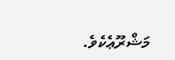މަޝްރޫޢެކެވެ.